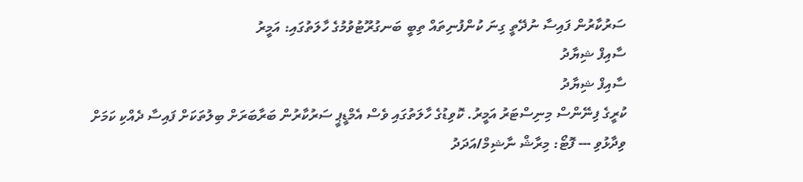ސަރުކާރުން ފައިސާ ނުދޭތީ ގިނަ ކުންފުނިތައް ތިބީ ބަނގުރޫޓުވުމުގެ ހާލަތުގައި: އަމީރު
ސާއިފް ޝިޔާދު
ސާއިފް ޝިޔާދު
ކުރީގެ ފިނޭންސް މިނިސްޓަރު އަމީރު. ކޮވިޑުގެ ހާލަތުގައި ވެސް އެމްޑީޕީ ސަރުކާރުން ބަރާބަރަށް ބިލުތަކަށް ފައިސާ ދެއްކި ކަމަށް ވިދާޅުވި --- ފޮޓޯ: މިރާޝް ނާޝިމް/އަދަދު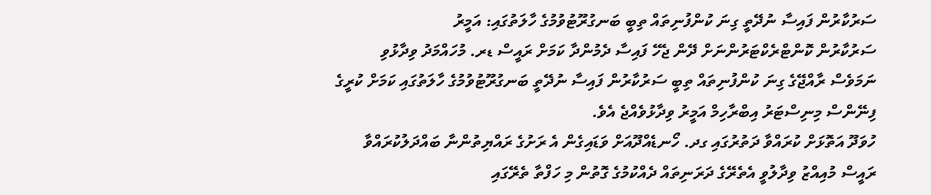ސަރުކާރުން ފައިސާ ނުދޭތީ ގިނަ ކުންފުނިތައް ތިބީ ބަނގުރޫޓުވުމުގެ ހާލަތުގައި: އަމީރު
ސަރުކާރުން ކޮންޓްރެކްޓަރުންނަށް ދޭން ޖެހޭ ފައިސާ ދެމުންދާ ކަމަށް ރައީސް ޑރ. މުހައްމަދު ވިދާޅުވި ނަމަވެސް ރާއްޖޭގެ ގިނަ ކުންފުނިތައް ތިބީ ސަރުކާރުން ފައިސާ ނުދޭތީ ބަނގުރޫޓުވުމުގެ ހާލަތުގައި ކަމަށް ކުރީގެ ފިނޭންސް މިނިސްޓަރު އިބްރާހިމް އަމީރު ވިދާޅުވެއްޖެ އެވެ.
ހުވަދޫ އަތޮޅަށް ކުރައްވާ ދަތުރުގައި ގދ. ހޯނޑެއްދޫއަށް ވަޑައިގެން އެ ރަށުގެ ރައްޔިތުންނާ ބައްދަލުކުރައްވާ ރައީސް މުއިއްޒު ވިދާލުވީ އެތެރޭގެ ދަރަނިތައް ދެއްކުމުގެ ގޮތުން މި ހަފްތާ ތެރޭގައި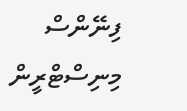ފިނޭންސް މިނިސްޓްރީން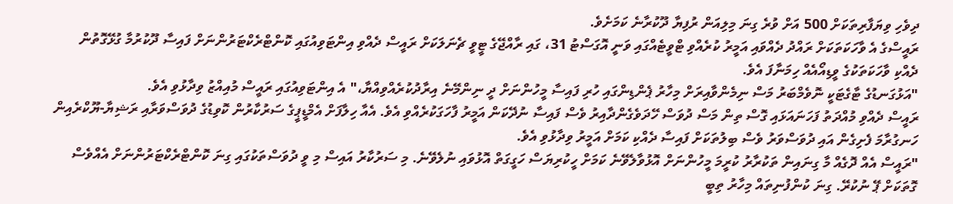ދިވެހި ވިޔަފާރިތަކަށް 500 އަށް ވުރެ ގިނަ މިލިއަން ރުފިޔާ ދޫކުރާނެ ކަމަށެވެ.
ރައީސްގެ އެ ވާހަކަތަކަށް ރައްދު ދެއްވައި އަމީރު ކުރެއްވި ޓްވީޓެއްގައި ވަނީ އޮގަސްޓު 31، ގައި ރާއްޖޭގެ ޓީވީ ޗެނަލަކަށް ރައީސް ދެއްވި އިންޓަވިއުގައި ކޮންޓްރެކްޓަރުންނަށް ފައިސާ ދޫކުރުމާ ގުޅޭގޮތުން ދެއްކި ވާހަކަތަކުގެ ވީޑިއޯއެއް ހިމަނާފަ އެވެ.
"އަޅުގަނޑުގެ ޓާގެޓަކީ ނޮވެމްބަރު މަސް ނިމެންވާއިރަށް މިހާރު ޕެންޑިންގައި ހުރި ފައިސާ މީހުންނަށް ދީ ނިންމޭނެ އިރާދުކުރެއްވިއްޔާ،" އެ އިންޓަވިއުގައި ރައީސް މުއިއްޒު ވިދާޅުވި އެވެ.
ރައީސް ދެއްވި މުއްދަތު ފަހަނައަޅައި ގޮސް ތިން މަސް ދުވަސް ހޭދަވެގެންދާއިރު ވެސް ފައިސާ ނުދޭކަން އަމީރު ފާހަގަކުރެއްވި އެވެ. އެއާ ހިލާފަށް އެމްޑީޕީގެ ސަރުކާރުން ކޮވިޑުގެ ދުވަސްވަރާއި ރަޝިޔާ-ޔޫކްރެއިން ހަނގުރާމަ ފެށިގެން އައި ދުވަސްވަރު ވެސް ބިލުތަކަށް ފައިސާ ދެއްކި ކަމަށް އަމީރު ވިދާޅުވި އެވެ.
"ރައީސް އެއް ދޮގެއް މާ ގިނައިން ތަކުރާރު ކުރީމަ މީހުންނަށް އޮޅުވާލެވޭނެ ކަމަށް ހީކުރިޔަސް ހަގީގަތް އޮޅުވައި ނުލެވޭނެ. މި ސަރުކާރު އައިސް މި ވީ ދުވަސްތަކުގައި ގިނަ ކޮންޓްރެކްޓަރުންނަށް އެއްވެސް ގޮތަކަށް ޕޭ ނުކުރޭ. ގިނަ ކުންފުނިތައް މިހާރު ތިބީ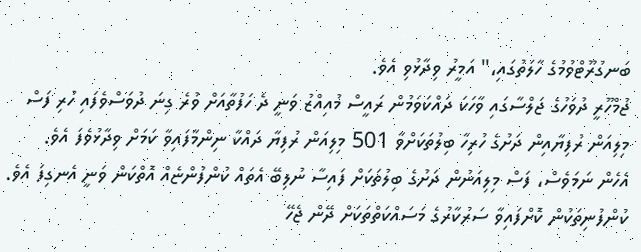ބަނގުރޫޓްވުމުގެ ހާލަތުގައި،" އަމީރު ވިދާޅުވި އެވެ.
ޖުމްހޫރީ ދުވަހުގެ ޖަލްސާގައި ވާހަކަ ދައްކަވަމުން ރައީސް މުއިއްޒު ވަނީ ދެ ހަފުތާއަށް ވުރެ ގިނަ ދުވަސްވެފައި ހުރި ފަސް މިލިއަން ރުފިޔާއިން ދަށުގެ ހުރިހާ ބިލުތަކަށްވާ 501 މިލިއަން ރުފިޔާ ދައްކާ ނިންމާފައިވާ ކަމަށް ވިދާޅުވެފަ އެވެ.
އެހެން ނަމަވެސް، ފަސް މިލިއަނުން ދަށުގެ ބިލުތަކަށް ފައިސާ ނުލިބޭ އެތައް ކުންފުންޏެއް އޮތްކަން ވަނީ އެނގިފަ އެވެ.
ކުންފުނިތަކުން ކޮށްފައިވާ ސަރުކާރުގެ މަސައްކަތްތަކަށް ދޭން ޖެހޭ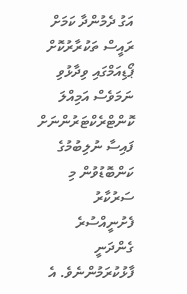އަގު ދެމުންދާ ކަމަށް ރައީސް ތަކުރާރުކޮށް ޕޯޑިއަމްގައި ވިދާޅުވި ނަމަވެސް އަމިއްލަ ކޮންޓްރެކްޓަރުންނަށް ފައިސާ ނުލިބުމުގެ ކަންބޮޑުވުން މި ސަރުކާރު ފެށުނީއްސުރެ ގެންދަނީ ފާޅުކުރަމުންނެވެ. އެ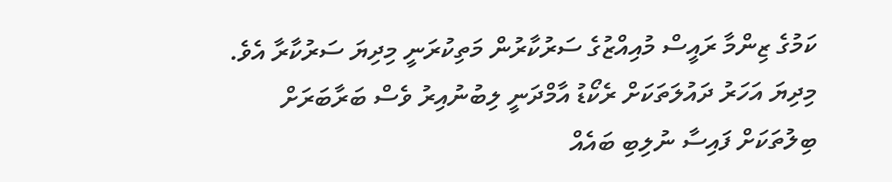ކަމުގެ ޒިންމާ ރައީސް މުއިއްޒުގެ ސަރުކާރުން މަތިކުރަނީ މިދިޔަ ސަރުކާރާ އެވެ.
މިދިޔަ އަހަރު ދައުލަތަކަށް ރެކޯޑު އާމްދަނީ ލިބުނުއިރު ވެސް ބަރާބަރަށް ބިލުތަކަށް ފައިސާ ނުލިބި ބައެއް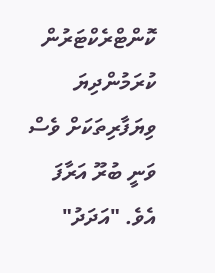ކޮންޓްރެކްޓަރުން ކުރަމުންދިޔަ ވިޔަފާރިތަކަށް ވެސް ވަނީ ބުރޫ އަރާފަ އެވެ. "އަދަދު"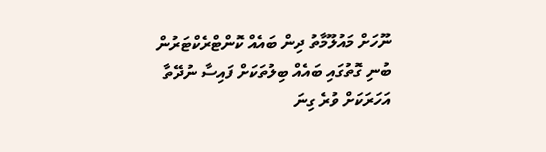ނޫހަށް މައުލޫމާތު ދިން ބައެއް ކޮންޓްރެކްޓަރުން ބުނި ގޮތުގައި ބައެއް ބިލުތަކަށް ފައިސާ ނުދޭތާ އަހަރަކަށް ވުރެ ގިނަ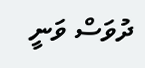ދުވަސް ވަނީ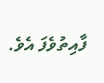ފާއިތުވެފަ އެވެ.